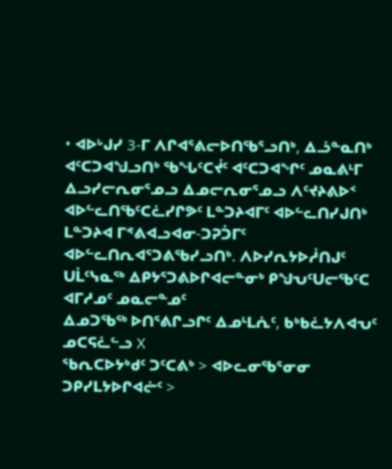• ᐊᐅᒡᒍᓯ 3-ᒥ ᐱᒋᐊᕐᕕᓕᐅᑎᖃᕐᓗᑎᒃ, ᐃᓘᓐᓇᑎᒃ ᐊᑦᑕᑐᐊᖑᓗᑎᒃ ᖃᖓᑦᑕᔫᑦ ᐊᑦᑕᑐᐊᖏᑦ ᓄᓇᕕᒻᒥ ᐃᓗᓯᓕᕆᓂᕐᓄᓗ ᐃᓄᓕᕆᓂᕐᓄᓗ ᐱᑦᔪᔨᕕᐅᑉ ᐊᐅᓪᓚᑎᖃᑦᑕᓛᓯᒋᕗᑦ ᒪᓐᑐᔨᐊᒥᑦ ᐊᐅᓪᓚᑎᓯᒍᑎᒃ ᒪᓐᑐᔨᐊ ᒥᕝᕕᐊᓗᐊᓂ-ᑐᕈᑑᒥᑦ ᐊᐅᓪᓚᑎᕆᐊᕐᑐᕕᖃᓯᓗᑎᒃ. ᐱᐅᓯᕆᔭᐅᓲᑎᒍᑦ ᑌᒫᑦᓭᓇᖅ ᐃᑭᔭᕐᑐᕕᐅᒋᐊᓕᓐᓂᒃ ᑭᖑᕃᑦᑌᓕᖃᑦᑕ
ᐊᒥᓱᓄᑦ ᓄᓇᓕᓐᓄᑦ
ᐃᓄᑐᖃᖅ ᐅᑎᕐᕕᒋᓗᒋᑦ ᐃᓄᒻᒪᕇᑦ, ᑲᒃᑲᓛᔭᐱᐊᕃᑦ ᓄᑕᕋᓛᓪᓗ X
ᕐᑲᕆᑕᐅᔭᒃᑯᑦ ᑐᑦᑕᕕᒃ > ᐊᐅᓚᓂᖃᕐᓂᓂ ᑐᑭᓯᒪᔭᐅᒋᐊᓖᑦ >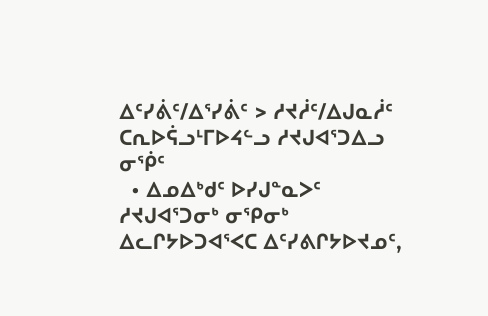ᐃᑦᓯᕖᑦ/ᐃᕐᓯᕖᑦ > ᓱᔪᓲᑦ/ᐃᒍᓇᓲᑦ
ᑕᕆᐅᕌᓗᒻᒥᐅᔦᓪᓗ ᓱᔪᒍᐊᕐᑐᐃᓗ ᓂᖀᑦ
  • ᐃᓄᐃᒃᑯᑦ ᐅᓯᒍᓐᓇᐳᑦ ᓱᔪᒍᐊᕐᑐᓂᒃ ᓂᕿᓂᒃ ᐃᓚᒋᔭᐅᑐᐊᕐᐸᑕ ᐃᑦᓯᕕᒋᔭᐅᔪᓄᑦ,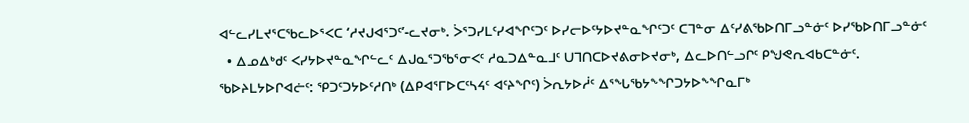ᐊᓪᓚᓯᒪᔪᕐᑕᖃᓚᐅᕐᐸᑕ ‘ᓱᔪᒍᐊᕐᑐᑦ’-ᓚᔪᓂᒃ. ᐴᕐᑐᓯᒪᑦᓯᐊᖏᑦᑐᑦ ᐅᓯᓕᐅᑦᔭᐅᔪᓐᓇᖏᑦᑐᑦ ᑕᒣᓐᓂ ᐃᑦᓯᕕᖃᐅᑎᒥᓗᓐᓃᑦ ᐅᓯᖃᐅᑎᒥᓗᓐᓃᑦ
  • ᐃᓄᐃᒃᑯᑦ ᐸᓯᔭᐅᔪᓐᓇᖏᓪᓚᑦ ᐃᒍᓇᕐᑐᖃᕐᓂᐸᑦ ᓱᓇᑐᐃᓐᓇᒧᑦ ᑌᒣᑎᑕᐅᔪᕕᓂᐅᔪᓂᒃ, ᐃᓚᐅᑎᓪᓗᒋᑦ ᑭᖑᕙᕆᐊᑲᑕᓐᓃᑦ.
ᖃᐅᔨᒪᔭᐅᒋᐊᓖᑦ: ᕿᑐᑦᑐᔭᐅᑦᓱᑎᒃ (ᐃᑭᐊᕐᒥᐅᑕᑦᓴᔦᑦ ᐊᑦᔨᖏᑦ) ᐴᕆᔭᐅᓲᑦ ᐃᕐᖓᖃᔭᖕᖏᑐᔭᐅᖕᖏᓇᒥᒃ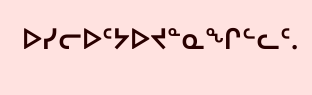ᐅᓯᓕᐅᑦᔭᐅᔪᓐᓇᖏᓪᓚᑦ.